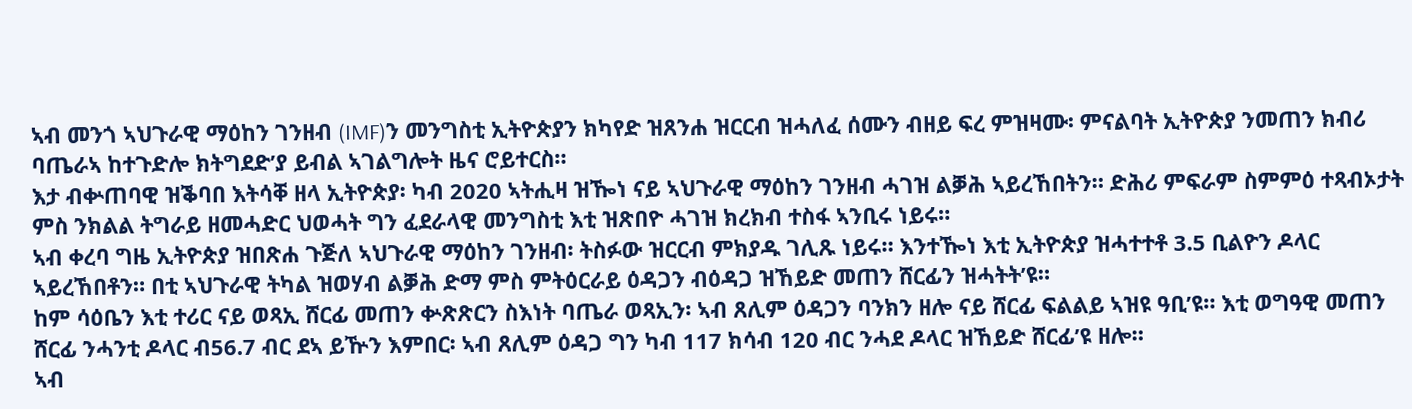ኣብ መንጎ ኣህጉራዊ ማዕከን ገንዘብ (IMF)ን መንግስቲ ኢትዮጵያን ክካየድ ዝጸንሐ ዝርርብ ዝሓለፈ ሰሙን ብዘይ ፍረ ምዝዛሙ፡ ምናልባት ኢትዮጵያ ንመጠን ክብሪ ባጤራኣ ከተጉድሎ ክትግደድ’ያ ይብል ኣገልግሎት ዜና ሮይተርስ።
እታ ብቍጠባዊ ዝቕባበ እትሳቐ ዘላ ኢትዮጵያ፡ ካብ 2020 ኣትሒዛ ዝዀነ ናይ ኣህጉራዊ ማዕከን ገንዘብ ሓገዝ ልቓሕ ኣይረኸበትን። ድሕሪ ምፍራም ስምምዕ ተጻብኦታት ምስ ንክልል ትግራይ ዘመሓድር ህወሓት ግን ፈደራላዊ መንግስቲ እቲ ዝጽበዮ ሓገዝ ክረክብ ተስፋ ኣንቢሩ ነይሩ።
ኣብ ቀረባ ግዜ ኢትዮጵያ ዝበጽሐ ጉጅለ ኣህጉራዊ ማዕከን ገንዘብ፡ ትስፉው ዝርርብ ምክያዱ ገሊጹ ነይሩ። እንተዀነ እቲ ኢትዮጵያ ዝሓተተቶ 3.5 ቢልዮን ዶላር ኣይረኸበቶን። በቲ ኣህጉራዊ ትካል ዝወሃብ ልቓሕ ድማ ምስ ምትዕርራይ ዕዳጋን ብዕዳጋ ዝኸይድ መጠን ሸርፊን ዝሓትት’ዩ።
ከም ሳዕቤን እቲ ተሪር ናይ ወጻኢ ሸርፊ መጠን ቍጽጽርን ስእነት ባጤራ ወጻኢን፡ ኣብ ጸሊም ዕዳጋን ባንክን ዘሎ ናይ ሸርፊ ፍልልይ ኣዝዩ ዓቢ’ዩ። እቲ ወግዓዊ መጠን ሸርፊ ንሓንቲ ዶላር ብ56.7 ብር ደኣ ይዅን እምበር፡ ኣብ ጸሊም ዕዳጋ ግን ካብ 117 ክሳብ 120 ብር ንሓደ ዶላር ዝኸይድ ሸርፊ’ዩ ዘሎ።
ኣብ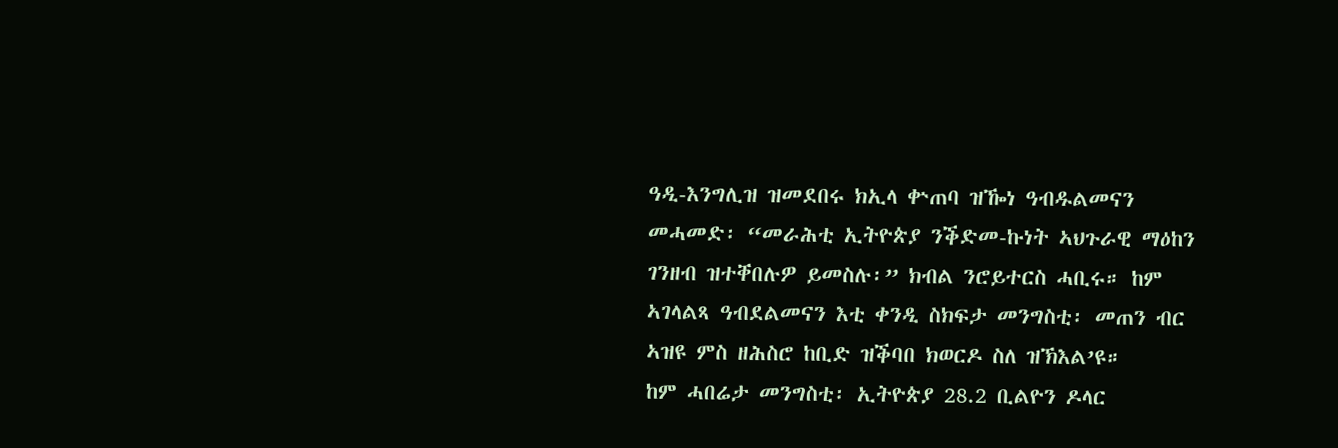ዓዲ-እንግሊዝ ዝመደበሩ ክኢላ ቍጠባ ዝዀነ ዓብዱልመናን መሓመድ፡ “መራሕቲ ኢትዮጵያ ንቕድመ-ኩነት ኣህጉራዊ ማዕከን ገንዘብ ዝተቐበሉዎ ይመስሉ፡” ክብል ንሮይተርስ ሓቢሩ። ከም ኣገላልጻ ዓብደልመናን እቲ ቀንዲ ስክፍታ መንግስቲ፡ መጠን ብር ኣዝዩ ምስ ዘሕስሮ ከቢድ ዝቕባበ ክወርዶ ስለ ዝኽእል’ዩ።
ከም ሓበሬታ መንግስቲ፡ ኢትዮጵያ 28.2 ቢልዮን ዶላር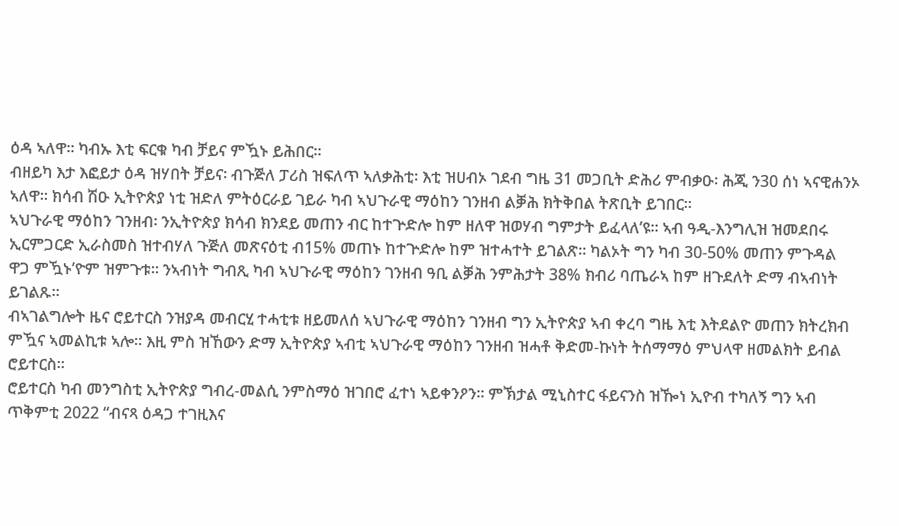ዕዳ ኣለዋ። ካብኡ እቲ ፍርቁ ካብ ቻይና ምዃኑ ይሕበር።
ብዘይካ እታ እፎይታ ዕዳ ዝሃበት ቻይና፡ ብጉጅለ ፓሪስ ዝፍለጥ ኣለቃሕቲ፡ እቲ ዝሀብኦ ገደብ ግዜ 31 መጋቢት ድሕሪ ምብቃዑ፡ ሕጂ ን30 ሰነ ኣናዊሐንኦ ኣለዋ። ክሳብ ሽዑ ኢትዮጵያ ነቲ ዝድለ ምትዕርራይ ገይራ ካብ ኣህጉራዊ ማዕከን ገንዘብ ልቓሕ ክትቅበል ትጽቢት ይገበር።
ኣህጉራዊ ማዕከን ገንዘብ፡ ንኢትዮጵያ ክሳብ ክንደይ መጠን ብር ከተጕድሎ ከም ዘለዋ ዝወሃብ ግምታት ይፈላለ’ዩ። ኣብ ዓዲ-እንግሊዝ ዝመደበሩ ኢርምጋርድ ኢራስመስ ዝተብሃለ ጉጅለ መጽናዕቲ ብ15% መጠኑ ከተጕድሎ ከም ዝተሓተት ይገልጽ። ካልኦት ግን ካብ 30-50% መጠን ምጉዳል ዋጋ ምዃኑ’ዮም ዝምጉቱ። ንኣብነት ግብጺ ካብ ኣህጉራዊ ማዕከን ገንዘብ ዓቢ ልቓሕ ንምሕታት 38% ክብሪ ባጤራኣ ከም ዘጉደለት ድማ ብኣብነት ይገልጹ።
ብኣገልግሎት ዜና ሮይተርስ ንዝያዳ መብርሂ ተሓቲቱ ዘይመለሰ ኣህጉራዊ ማዕከን ገንዘብ ግን ኢትዮጵያ ኣብ ቀረባ ግዜ እቲ እትደልዮ መጠን ክትረክብ ምዃና ኣመልኪቱ ኣሎ። እዚ ምስ ዝኸውን ድማ ኢትዮጵያ ኣብቲ ኣህጉራዊ ማዕከን ገንዘብ ዝሓቶ ቅድመ-ኩነት ትሰማማዕ ምህላዋ ዘመልክት ይብል ሮይተርስ።
ሮይተርስ ካብ መንግስቲ ኢትዮጵያ ግብረ-መልሲ ንምስማዕ ዝገበሮ ፈተነ ኣይቀንዖን። ምኽታል ሚኒስተር ፋይናንስ ዝዀነ ኢዮብ ተካለኝ ግን ኣብ ጥቅምቲ 2022 “ብናጻ ዕዳጋ ተገዚእና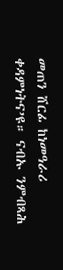መጠን ሸርፊ ከነመዓራሪ ቀዳምነትና’ዩ። ናብኡ ንምብጻሕ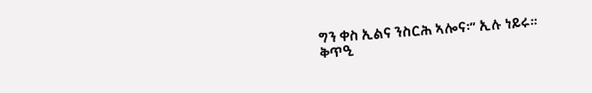ግን ቀስ ኢልና ንስርሕ ኣሎና፡” ኢሉ ነይሩ።
ቅጥዒ